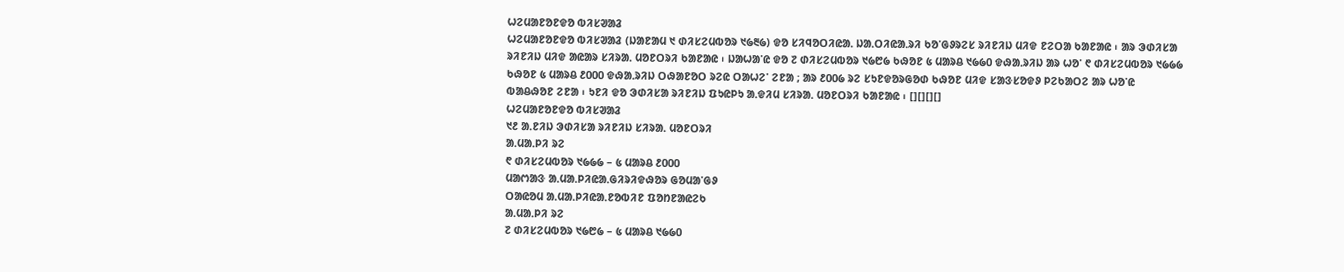ᱦᱮᱢᱟᱱᱚᱱᱫᱚ ᱵᱤᱥᱣᱟᱲ
ᱦᱮᱢᱟᱱᱚᱱᱫᱚ ᱵᱤᱥᱣᱟᱲ (ᱡᱟᱱᱟᱢ ᱑ ᱰᱤᱥᱮᱢᱵᱚᱨ ᱑᱙᱓᱙) ᱫᱚ ᱥᱤᱧᱚᱛᱤᱭᱟᱹ ᱡᱟᱹᱛᱤᱭᱟᱹᱨᱤ ᱠᱚᱸᱜᱽᱨᱮᱥ ᱨᱤᱱᱤᱡ ᱢᱤᱫ ᱱᱮᱛᱟ ᱠᱟᱱᱟᱭ ᱾ ᱟᱨ ᱳᱰᱤᱥᱟ ᱨᱤᱱᱤᱡ ᱢᱤᱫ ᱟᱭᱟᱨ ᱥᱤᱨᱟᱹ ᱢᱚᱱᱛᱨᱤ ᱠᱟᱱᱟᱭ ᱾ ᱡᱟᱦᱟᱸᱭ ᱫᱚ ᱗ ᱰᱤᱥᱮᱢᱵᱚᱨ ᱑᱙᱘᱙ ᱠᱷᱚᱱ ᱕ ᱢᱟᱨᱪ ᱑᱙᱙᱐ ᱫᱷᱟᱹᱨᱤᱡ ᱟᱨ ᱦᱚᱸ ᱖ ᱰᱤᱥᱮᱢᱵᱚᱨ ᱑᱙᱙᱙ ᱠᱷᱚᱱ ᱕ ᱢᱟᱨᱪ ᱒᱐᱐᱐ ᱫᱷᱟᱹᱨᱤᱡ ᱛᱷᱟᱱᱚᱛ ᱨᱮᱭ ᱛᱟᱦᱮᱸ ᱮᱱᱟ ; ᱟᱨ ᱒᱐᱐᱙ ᱨᱮ ᱥᱩᱱᱫᱚᱨᱜᱚᱰ ᱠᱷᱚᱱ ᱢᱤᱫ ᱥᱟᱝᱥᱚᱫᱽ ᱞᱮᱠᱟᱛᱮ ᱟᱨ ᱦᱚᱸᱭ ᱵᱟᱪᱷᱚᱱ ᱮᱱᱟ ᱾ ᱩᱱᱤ ᱫᱚ ᱳᱰᱤᱥᱟ ᱨᱤᱱᱤᱡ ᱯᱩᱭᱞᱩ ᱟᱹᱫᱤᱢ ᱥᱤᱨᱟᱹ ᱢᱚᱱᱛᱨᱤ ᱠᱟᱱᱟᱭ ᱾ [][][][]
ᱦᱮᱢᱟᱱᱚᱱᱫᱚ ᱵᱤᱥᱣᱟᱲ
᱑᱒ ᱟᱹᱱᱤᱡ ᱳᱰᱤᱥᱟ ᱨᱤᱱᱤᱡ ᱥᱤᱨᱟᱹ ᱢᱚᱱᱛᱨᱤ
ᱟᱹᱢᱟᱹᱞᱤ ᱨᱮ
᱖ ᱰᱤᱥᱮᱢᱵᱚᱨ ᱑᱙᱙᱙ – ᱕ ᱢᱟᱨᱪ ᱒᱐᱐᱐
ᱢᱟᱬᱟᱝ ᱟᱹᱢᱟᱹᱞᱤᱭᱟᱹᱜᱤᱨᱤᱫᱷᱚᱨ ᱜᱚᱢᱟᱸᱜᱽ
ᱛᱟᱭᱚᱢ ᱟᱹᱢᱟᱹᱞᱤᱭᱟᱹᱱᱚᱵᱤᱱ ᱯᱚᱴᱱᱟᱭᱮᱠ
ᱟᱹᱢᱟᱹᱞᱤ ᱨᱮ
᱗ ᱰᱤᱥᱮᱢᱵᱚᱨ ᱑᱙᱘᱙ – ᱕ ᱢᱟᱨᱪ ᱑᱙᱙᱐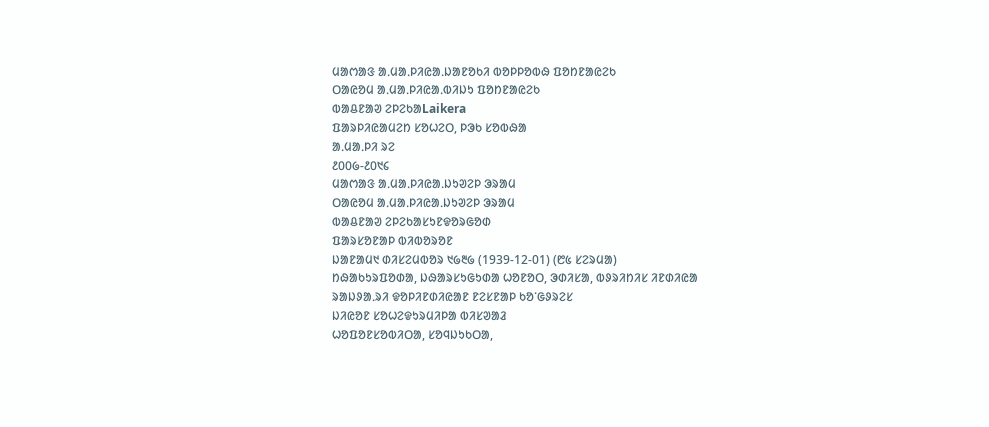ᱢᱟᱬᱟᱝ ᱟᱹᱢᱟᱹᱞᱤᱭᱟᱹᱡᱟᱱᱚᱠᱤ ᱵᱚᱞᱞᱚᱵᱷ ᱯᱚᱴᱱᱟᱭᱮᱠ
ᱛᱟᱭᱚᱢ ᱟᱹᱢᱟᱹᱞᱤᱭᱟᱹᱵᱤᱡᱩ ᱯᱚᱴᱱᱟᱭᱮᱠ
ᱵᱟᱪᱱᱟᱣ ᱮᱞᱮᱠᱟLaikera
ᱯᱟᱨᱞᱤᱭᱟᱢᱮᱴ ᱥᱚᱦᱮᱛ, ᱞᱳᱠ ᱥᱚᱵᱷᱟ
ᱟᱹᱢᱟᱹᱞᱤ ᱨᱮ
᱒᱐᱐᱙-᱒᱐᱑᱔
ᱢᱟᱬᱟᱝ ᱟᱹᱢᱟᱹᱞᱤᱭᱟᱹᱡᱩᱣᱮᱞ ᱳᱨᱟᱢ
ᱛᱟᱭᱚᱢ ᱟᱹᱢᱟᱹᱞᱤᱭᱟᱹᱡᱩᱣᱮᱞ ᱳᱨᱟᱢ
ᱵᱟᱪᱱᱟᱣ ᱮᱞᱮᱠᱟᱥᱩᱱᱫᱚᱨᱜᱚᱰ
ᱯᱟᱨᱥᱚᱱᱟᱞ ᱵᱤᱵᱚᱨᱚᱱ
ᱡᱟᱱᱟᱢ᱑ ᱰᱤᱥᱮᱢᱵᱚᱨ ᱑᱙᱓᱙ (1939-12-01) (᱘᱕ ᱥᱮᱨᱢᱟ)
ᱴᱷᱟᱠᱩᱨᱯᱚᱰᱟ, ᱡᱷᱟᱨᱥᱩᱜᱩᱰᱟ ᱦᱚᱱᱚᱛ, ᱳᱰᱤᱥᱟ, ᱵᱽᱨᱤᱴᱤᱥ ᱤᱱᱰᱤᱭᱟ
ᱨᱟᱡᱽᱟᱹᱨᱤ ᱫᱚᱞᱤᱱᱰᱤᱭᱟᱱ ᱱᱮᱥᱱᱟᱞ ᱠᱚᱸᱜᱽᱨᱮᱥ
ᱡᱤᱭᱚᱱ ᱥᱚᱦᱮᱫᱩᱨᱢᱤᱞᱟ ᱵᱤᱥᱣᱟᱲ
ᱦᱚᱯᱚᱱᱥᱚᱵᱤᱛᱟ, ᱥᱚᱧᱡᱩᱠᱛᱟ,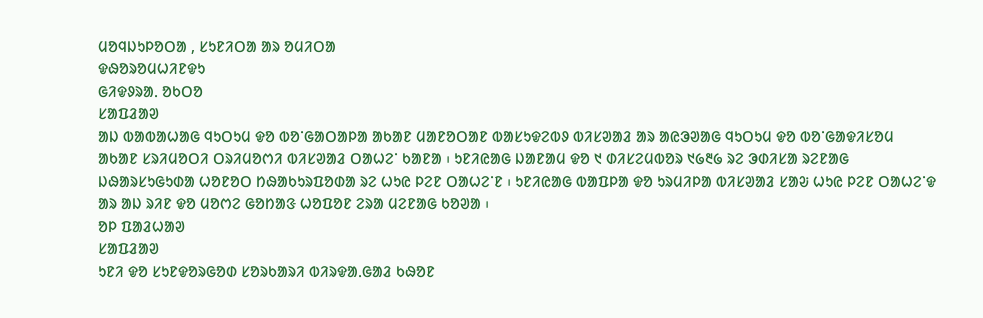ᱢᱚᱧᱡᱩᱞᱚᱛᱟ , ᱥᱩᱱᱤᱛᱟ ᱟᱨ ᱚᱢᱤᱛᱟ
ᱫᱷᱚᱨᱚᱢᱦᱤᱱᱫᱩ
ᱜᱤᱫᱽᱨᱟᱹ ᱚᱠᱛᱚ
ᱥᱟᱯᱲᱟᱣ
ᱟᱡ ᱵᱟᱵᱟᱦᱟᱜ ᱧᱩᱛᱩᱢ ᱫᱚ ᱵᱚᱸᱜᱟᱛᱟᱞᱟ ᱟᱠᱟᱱ ᱢᱟᱱᱚᱛᱟᱱ ᱵᱟᱥᱩᱫᱮᱵᱽ ᱵᱤᱥᱣᱟᱲ ᱟᱨ ᱟᱭᱳᱣᱟᱜ ᱧᱩᱛᱩᱢ ᱫᱚ ᱵᱚᱸᱜᱟᱫᱤᱥᱚᱢ ᱟᱠᱟᱱ ᱥᱨᱤᱢᱚᱛᱤ ᱛᱨᱤᱢᱚᱬᱤ ᱵᱤᱥᱣᱟᱲ ᱛᱟᱦᱮᱸ ᱠᱟᱱᱟ ᱾ ᱩᱱᱤᱭᱟᱜ ᱡᱟᱱᱟᱢ ᱫᱚ ᱑ ᱰᱤᱥᱮᱢᱵᱚᱨ ᱑᱙᱓᱙ ᱨᱮ ᱳᱰᱤᱥᱟ ᱨᱮᱱᱟᱜ ᱡᱷᱟᱨᱥᱩᱜᱩᱰᱟ ᱦᱚᱱᱚᱛ ᱴᱷᱟᱠᱩᱨᱯᱚᱰᱟ ᱨᱮ ᱦᱩᱭ ᱞᱮᱱ ᱛᱟᱦᱮᱸᱱ ᱾ ᱩᱱᱤᱭᱟᱜ ᱵᱟᱯᱞᱟ ᱫᱚ ᱩᱨᱢᱤᱞᱟ ᱵᱤᱥᱣᱟᱲ ᱥᱟᱶ ᱦᱩᱭ ᱞᱮᱱ ᱛᱟᱦᱮᱸᱫ ᱟᱨ ᱟᱡ ᱨᱤᱱ ᱫᱚ ᱢᱚᱬᱮ ᱜᱚᱴᱟᱝ ᱦᱚᱯᱚᱱ ᱮᱨᱟ ᱢᱮᱱᱟᱜ ᱠᱚᱣᱟ ᱾
ᱚᱞ ᱯᱟᱲᱦᱟᱣ
ᱥᱟᱯᱲᱟᱣ
ᱩᱱᱤ ᱫᱚ ᱥᱩᱱᱫᱚᱨᱜᱚᱰ ᱥᱚᱨᱠᱟᱨᱤ ᱵᱤᱨᱫᱟᱹᱜᱟᱲ ᱠᱷᱚᱱ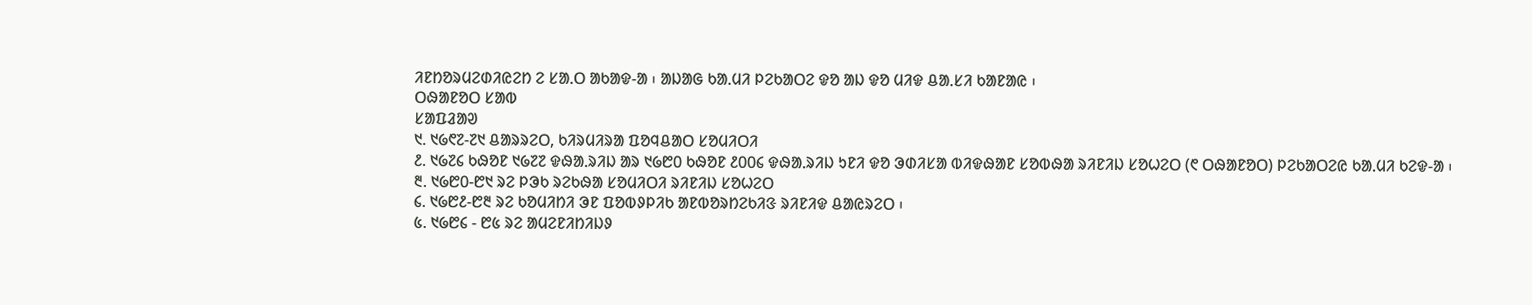ᱤᱱᱴᱚᱨᱢᱮᱰᱤᱭᱮᱴ ᱮ ᱥᱟᱹᱛ ᱟᱠᱟᱫ-ᱟ ᱾ ᱟᱡᱟᱜ ᱠᱟᱹᱢᱤ ᱞᱮᱠᱟᱛᱮ ᱫᱚ ᱟᱡ ᱫᱚ ᱢᱤᱫ ᱪᱟᱹᱥᱤ ᱠᱟᱱᱟᱭ ᱾
ᱛᱷᱟᱱᱚᱛ ᱥᱟᱵ
ᱥᱟᱯᱲᱟᱣ
᱑. ᱑᱙᱖᱗-᱗᱑ ᱪᱟᱨᱨᱮᱛ, ᱠᱤᱨᱢᱤᱨᱟ ᱯᱚᱧᱪᱟᱛ ᱥᱚᱢᱤᱛᱤ
᱒. ᱑᱙᱗᱔ ᱠᱷᱚᱱ ᱑᱙᱗᱗ ᱫᱷᱟᱹᱨᱤᱡ ᱟᱨ ᱑᱙᱘᱐ ᱠᱷᱚᱱ ᱒᱐᱐᱔ ᱫᱷᱟᱹᱨᱤᱡ ᱩᱱᱤ ᱫᱚ ᱳᱰᱤᱥᱟ ᱵᱤᱫᱷᱟᱱ ᱥᱚᱵᱷᱟ ᱨᱤᱱᱤᱡ ᱥᱚᱦᱮᱛ (᱖ ᱛᱷᱟᱱᱚᱛ) ᱞᱮᱠᱟᱛᱮᱭ ᱠᱟᱹᱢᱤ ᱠᱮᱫ-ᱟ ᱾
᱓. ᱑᱙᱘᱐-᱘᱑ ᱨᱮ ᱞᱳᱠ ᱨᱮᱠᱷᱟ ᱥᱚᱢᱤᱛᱤ ᱨᱤᱱᱤᱡ ᱥᱚᱦᱮᱛ
᱔. ᱑᱙᱘᱒-᱘᱓ ᱨᱮ ᱠᱚᱢᱤᱴᱤ ᱳᱱ ᱯᱚᱵᱽᱞᱤᱠ ᱟᱱᱵᱚᱨᱴᱮᱠᱤᱝ ᱨᱤᱱᱤᱫ ᱪᱟᱭᱨᱮᱛ ᱾
᱕. ᱑᱙᱘᱔ - ᱘᱕ ᱨᱮ ᱟᱢᱮᱱᱤᱴᱤᱡᱽ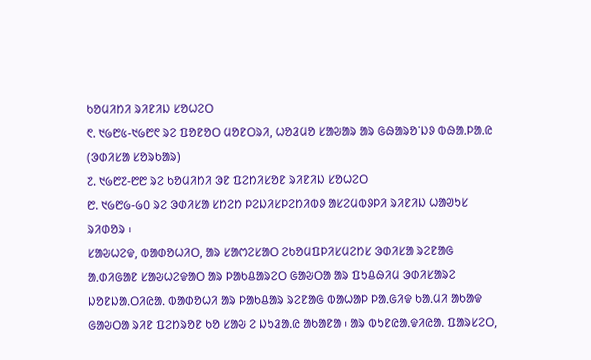ᱠᱚᱢᱤᱴᱤ ᱨᱤᱱᱤᱡ ᱥᱚᱦᱮᱛ
᱖. ᱑᱙᱘᱕-᱑᱙᱘᱖ ᱨᱮ ᱯᱚᱱᱚᱛ ᱢᱚᱱᱛᱨᱤ, ᱦᱚᱲᱢᱚ ᱥᱟᱶᱟᱨ ᱟᱨ ᱜᱷᱟᱨᱚᱸᱡᱽ ᱵᱷᱟᱹᱞᱟᱹᱭ (ᱳᱰᱤᱥᱟ ᱥᱚᱨᱠᱟᱨ)
᱗. ᱑᱙᱘᱗-᱘᱘ ᱨᱮ ᱠᱚᱢᱤᱴᱤ ᱳᱱ ᱯᱮᱴᱤᱥᱚᱱ ᱨᱤᱱᱤᱡ ᱥᱚᱦᱮᱛ
᱘. ᱑᱙᱘᱙-᱙᱐ ᱨᱮ ᱳᱰᱤᱥᱟ ᱥᱴᱮᱴ ᱞᱮᱡᱤᱥᱞᱮᱴᱤᱵᱽ ᱟᱥᱮᱢᱵᱽᱞᱤ ᱨᱤᱱᱤᱡ ᱦᱟᱣᱩᱥ ᱨᱤᱰᱚᱨ ᱾
ᱥᱟᱶᱦᱮᱫ, ᱵᱟᱰᱚᱦᱤᱛ, ᱟᱨ ᱥᱟᱬᱮᱥᱟᱛ ᱮᱠᱚᱢᱯᱞᱤᱥᱢᱮᱴᱥ ᱳᱰᱤᱥᱟ ᱨᱮᱱᱟᱜ ᱟᱹᱰᱤᱜᱟᱱ ᱥᱟᱶᱦᱮᱫᱟᱛ ᱟᱨ ᱞᱟᱠᱪᱟᱨᱮᱛ ᱜᱟᱶᱛᱟ ᱟᱨ ᱯᱩᱪᱷᱤᱢ ᱳᱰᱤᱥᱟᱨᱮ ᱡᱚᱱᱡᱟᱹᱛᱤᱭᱟᱹ ᱵᱟᱰᱚᱦᱤ ᱟᱨ ᱞᱟᱠᱪᱟᱨ ᱨᱮᱱᱟᱜ ᱵᱟᱦᱟᱞ ᱞᱟᱹᱜᱤᱫ ᱠᱟᱹᱢᱤ ᱟᱠᱟᱫ ᱜᱟᱶᱛᱟ ᱨᱤᱱ ᱯᱮᱴᱨᱚᱱ ᱠᱚ ᱥᱟᱶ ᱮ ᱡᱩᱲᱟᱹᱭ ᱟᱠᱟᱱᱟ ᱾ ᱟᱨ ᱵᱩᱱᱭᱟᱹᱫᱤᱭᱟᱹ ᱯᱟᱨᱥᱮᱛ,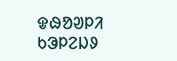ᱫᱷᱚᱣᱞᱤ ᱠᱳᱞᱮᱡᱽ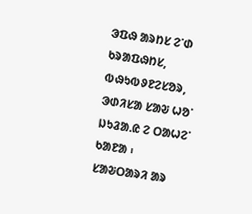ᱳᱯᱷ ᱟᱨᱴᱥ ᱮᱸᱰ ᱠᱨᱟᱯᱷᱴᱥ, ᱵᱷᱩᱵᱽᱱᱮᱥᱚᱨ, ᱳᱰᱤᱥᱟ ᱥᱟᱶ ᱦᱚᱸ ᱡᱩᱲᱟᱹᱭ ᱮ ᱛᱟᱦᱮᱸ ᱠᱟᱱᱟ ᱾
ᱥᱟᱶᱛᱟᱨᱤ ᱟᱨ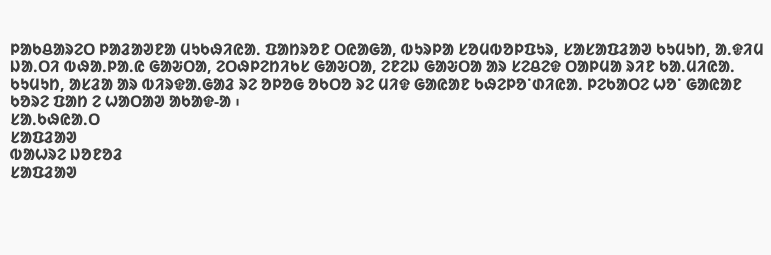ᱞᱟᱠᱪᱟᱨᱮᱛ ᱞᱟᱲᱟᱣᱱᱟ ᱢᱩᱠᱷᱤᱭᱟᱹ ᱯᱟᱴᱨᱚᱱ ᱛᱭᱟᱜᱟ, ᱵᱩᱨᱞᱟ ᱥᱚᱢᱵᱚᱞᱯᱩᱨ, ᱥᱟᱥᱟᱯᱲᱟᱣ ᱠᱩᱢᱩᱴ, ᱟᱹᱫᱤᱢ ᱡᱟᱹᱛᱤ ᱵᱷᱟᱹᱞᱟᱹᱭ ᱜᱟᱶᱛᱟ, ᱮᱛᱷᱞᱮᱴᱤᱠᱥ ᱜᱟᱶᱛᱟ, ᱮᱱᱮᱡ ᱜᱟᱶᱛᱟ ᱟᱨ ᱥᱮᱪᱮᱫ ᱛᱟᱞᱢᱟ ᱨᱤᱱ ᱠᱟᱹᱢᱤᱭᱟᱹ ᱠᱩᱢᱩᱴ, ᱟᱥᱲᱟ ᱟᱨ ᱵᱤᱨᱫᱟᱹᱜᱟᱲ ᱨᱮ ᱚᱞᱚᱜ ᱚᱠᱛᱚ ᱨᱮ ᱢᱤᱫ ᱜᱟᱭᱟᱱ ᱠᱷᱮᱞᱚᱸᱰᱤᱭᱟᱹ ᱞᱮᱠᱟᱛᱮ ᱦᱚᱸ ᱜᱟᱭᱟᱱ ᱠᱚᱨᱮ ᱯᱟᱴ ᱮ ᱦᱟᱛᱟᱣ ᱟᱠᱟᱫ-ᱟ ᱾
ᱥᱟᱹᱠᱷᱭᱟᱹᱛ
ᱥᱟᱯᱲᱟᱣ
ᱵᱟᱦᱨᱮ ᱡᱚᱱᱚᱲ
ᱥᱟᱯᱲᱟᱣ